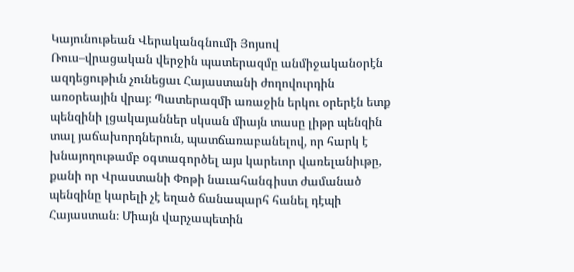Կայունութեան Վերականգնումի Յոյսով
Ռուս–վրացական վերջին պատերազմը անմիջականօրէն ազդեցութիւն չունեցաւ Հայաստանի ժողովուրդին առօրեային վրայ։ Պատերազմի առաջին երկու օրերէն ետք պենզինի լցակայաններ սկսան միայն տասը լիթր պենզին տալ յաճախորդներուն, պատճառաբանելով, որ հարկ է խնայողութամբ օգտագործել այս կարեւոր վառելանիւթը, քանի որ Վրաստանի Փոթի նաւահանգիստ ժամանած պենզինը կարելի չէ եղած ճանապարհ հանել դէպի Հայաստան։ Միայն վարչապետին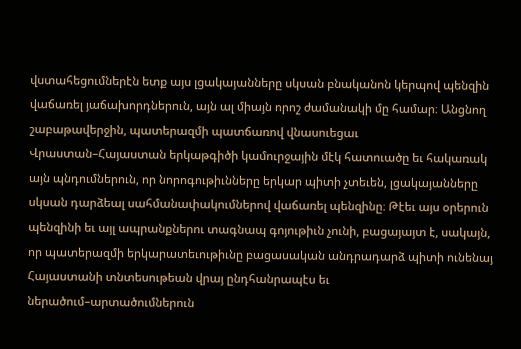վստահեցումներէն ետք այս լցակայանները սկսան բնականոն կերպով պենզին վաճառել յաճախորդներուն, այն ալ միայն որոշ ժամանակի մը համար։ Անցնող շաբաթավերջին, պատերազմի պատճառով վնասուեցաւ Վրաստան–Հայաստան երկաթգիծի կամուրջային մէկ հատուածը եւ հակառակ այն պնդումներուն, որ նորոգութիւնները երկար պիտի չտեւեն, լցակայանները սկսան դարձեալ սահմանափակումներով վաճառել պենզինը։ Թէեւ այս օրերուն պենզինի եւ այլ ապրանքներու տագնապ գոյութիւն չունի, բացայայտ է, սակայն, որ պատերազմի երկարատեւութիւնը բացասական անդրադարձ պիտի ունենայ Հայաստանի տնտեսութեան վրայ ընդհանրապէս եւ ներածում–արտածումներուն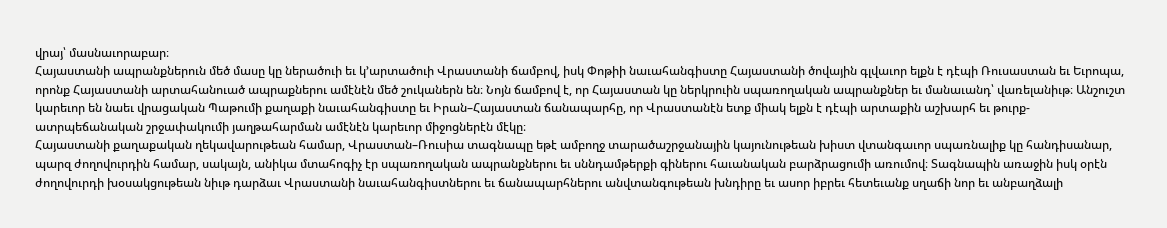վրայ՝ մասնաւորաբար։
Հայաստանի ապրանքներուն մեծ մասը կը ներածուի եւ կ’արտածուի Վրաստանի ճամբով, իսկ Փոթիի նաւահանգիստը Հայաստանի ծովային գլվաւոր ելքն է դէպի Ռուսաստան եւ Եւրոպա, որոնք Հայաստանի արտահանուած ապրաքներու ամէնէն մեծ շուկաներն են։ Նոյն ճամբով է, որ Հայաստան կը ներկրուին սպառողական ապրանքներ եւ մանաւանդ՝ վառելանիւթ։ Անշուշտ կարեւոր են նաեւ վրացական Պաթումի քաղաքի նաւահանգիստը եւ Իրան–Հայաստան ճանապարհը, որ Վրաստանէն ետք միակ ելքն է դէպի արտաքին աշխարհ եւ թուրք-ատրպեճանական շրջափակումի յաղթահարման ամէնէն կարեւոր միջոցներէն մէկը։
Հայաստանի քաղաքական ղեկավարութեան համար, Վրաստան–Ռուսիա տագնապը եթէ ամբողջ տարածաշրջանային կայունութեան խիստ վտանգաւոր սպառնալիք կը հանդիսանար, պարզ ժողովուրդին համար, սակայն, անիկա մտահոգիչ էր սպառողական ապրանքներու եւ սննդամթերքի գիներու հաւանական բարձրացումի առումով։ Տագնապին առաջին իսկ օրէն ժողովուրդի խօսակցութեան նիւթ դարձաւ Վրաստանի նաւահանգիստներու եւ ճանապարհներու անվտանգութեան խնդիրը եւ ասոր իբրեւ հետեւանք սղաճի նոր եւ անբաղձալի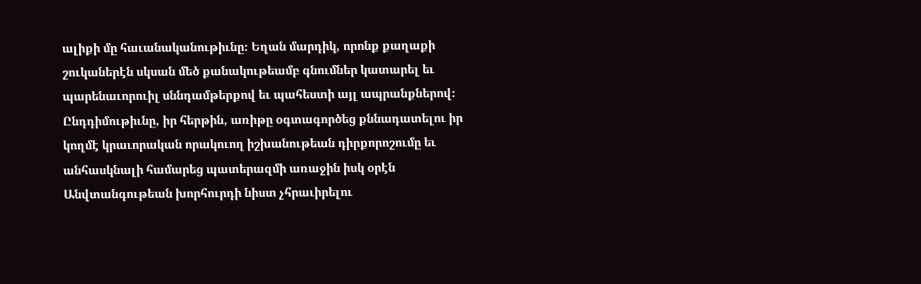ալիքի մը հաւանականութիւնը։ Եղան մարդիկ, որոնք քաղաքի շուկաներէն սկսան մեծ քանակութեամբ գնումներ կատարել եւ պարենաւորուիլ սննդամթերքով եւ պահեստի այլ ապրանքներով։ Ընդդիմութիւնը, իր հերթին, առիթը օգտագործեց քննադատելու իր կողմէ կրաւորական որակուող իշխանութեան դիրքորոշումը եւ անհասկնալի համարեց պատերազմի առաջին իսկ օրէն Անվտանգութեան խորհուրդի նիստ չհրաւիրելու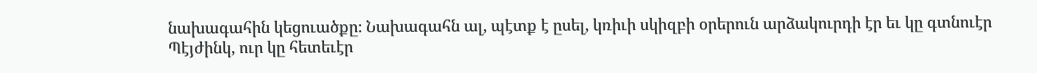նախագահին կեցուածքը։ Նախագահն ալ, պէտք է ըսել, կռիւի սկիզբի օրերուն արձակուրդի էր եւ կը գտնուէր Պէյժինկ, ուր կը հետեւէր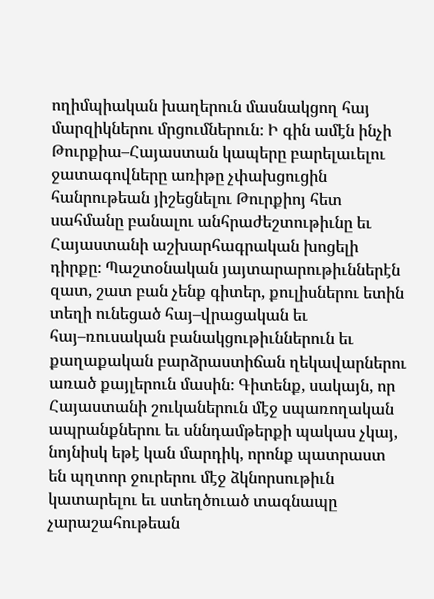ողիմպիական խաղերուն մասնակցող հայ մարզիկներու մրցումներուն։ Ի գին ամէն ինչի Թուրքիա–Հայաստան կապերը բարելաւելու ջատագովները առիթը չփախցուցին հանրութեան յիշեցնելու Թուրքիոյ հետ սահմանը բանալու անհրաժեշտութիւնը եւ Հայաստանի աշխարհագրական խոցելի դիրքը։ Պաշտօնական յայտարարութիւններէն զատ, շատ բան չենք գիտեր, քուլիսներու ետին տեղի ունեցած հայ–վրացական եւ հայ–ռուսական բանակցութիւններուն եւ քաղաքական բարձրաստիճան ղեկավարներու առած քայլերուն մասին։ Գիտենք, սակայն, որ Հայաստանի շուկաներուն մէջ սպառողական ապրանքներու եւ սննդամթերքի պակաս չկայ, նոյնիսկ եթէ կան մարդիկ, որոնք պատրաստ են պղտոր ջուրերու մէջ ձկնորսութիւն կատարելու եւ ստեղծուած տագնապը չարաշահութեան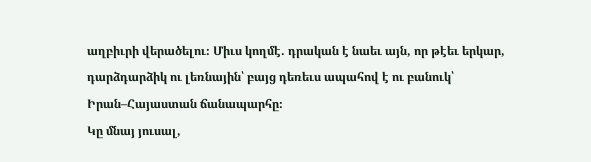աղբիւրի վերածելու։ Միւս կողմէ. դրական է նաեւ այն, որ թէեւ երկար, դարձդարձիկ ու լեռնային՝ բայց դեռեւս ապահով է ու բանուկ՝ Իրան–Հայաստան ճանապարհը։
Կը մնայ յուսալ,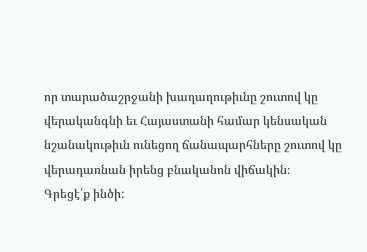որ տարածաշրջանի խաղաղութիւնը շուտով կը վերականգնի եւ Հայաստանի համար կենսական նշանակութիւն ունեցող ճանապարհները շուտով կը վերադառնան իրենց բնականոն վիճակին։
Գրեցէ՛ք ինծի: